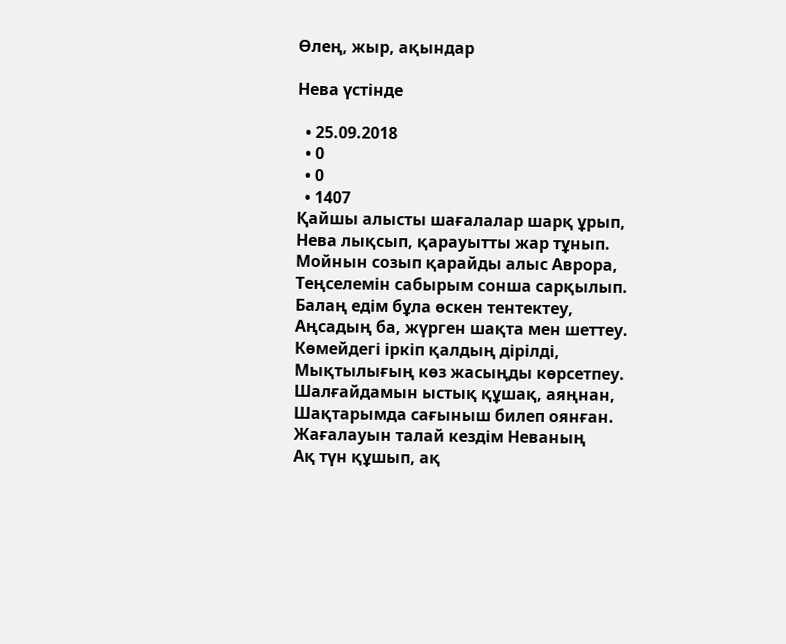Өлең, жыр, ақындар

Нева үстінде

  • 25.09.2018
  • 0
  • 0
  • 1407
Қайшы алысты шағалалар шарқ ұрып,
Нева лықсып, қарауытты жар тұнып.
Мойнын созып қарайды алыс Аврора,
Теңселемін сабырым сонша сарқылып.
Балаң едім бұла өскен тентектеу,
Аңсадың ба, жүрген шақта мен шеттеу.
Көмейдегі іркіп қалдың дірілді,
Мықтылығың көз жасыңды көрсетпеу.
Шалғайдамын ыстық құшақ, аяңнан,
Шақтарымда сағыныш билеп оянған.
Жағалауын талай кездім Неваның
Ақ түн құшып, ақ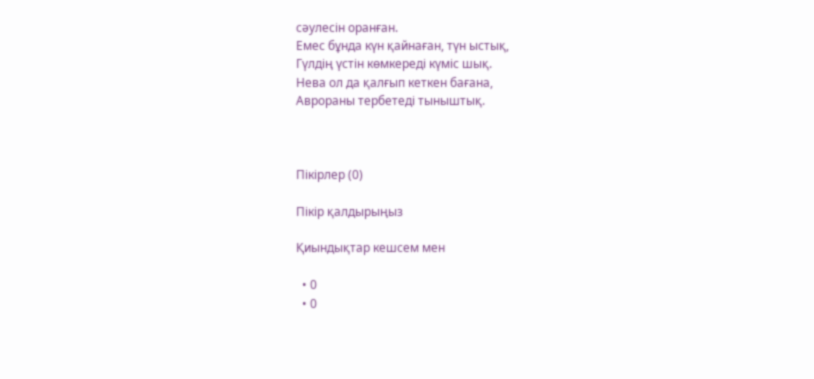сәулесін оранған.
Емес бұнда күн қайнаған, түн ыстық,
Гүлдің үстін көмкереді күміс шық.
Нева ол да қалғып кеткен бағана,
Аврораны тербетеді тыныштық.



Пікірлер (0)

Пікір қалдырыңыз

Қиындықтар кешсем мен

  • 0
  • 0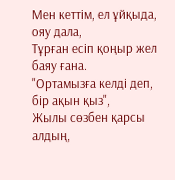Мен кеттім, ел ұйқыда, ояу дала,
Тұрған есіп қоңыр жел баяу ғана.
"Ортамызға келді деп, бір ақын қыз",
Жылы сөзбен қарсы алдың,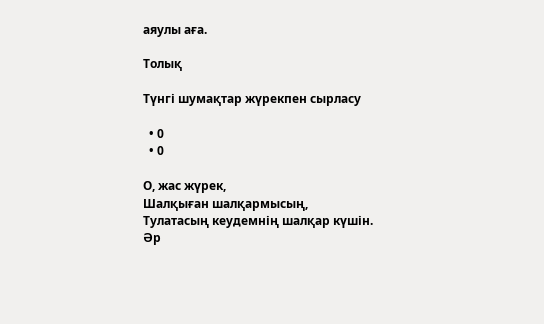аяулы аға.

Толық

Түнгі шумақтар жүрекпен сырласу

  • 0
  • 0

О, жас жүрек,
Шалқыған шалқармысың,
Тулатасың кеудемнің шалқар күшін.
Әр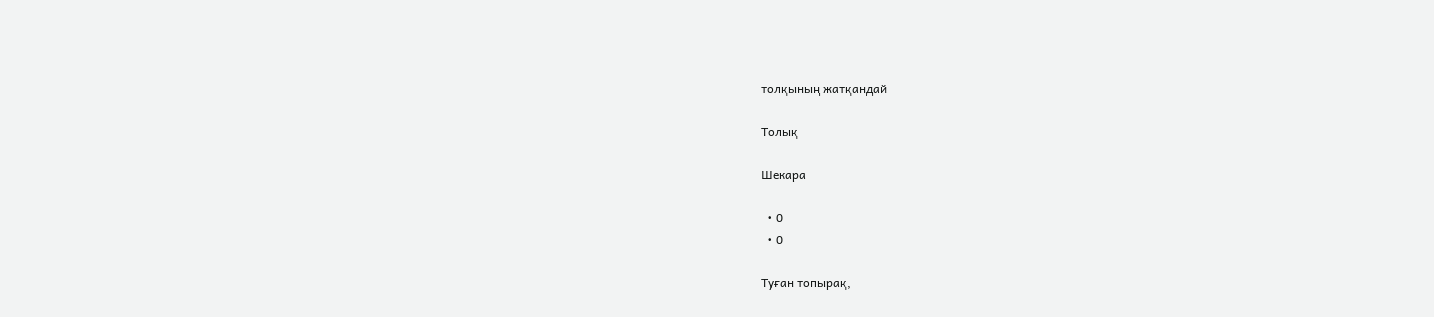толқының жатқандай

Толық

Шекара

  • 0
  • 0

Туған топырақ,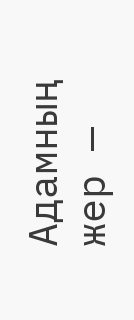Адамның жер —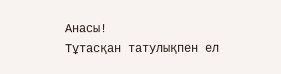Анасы!
Тұтасқан татулықпен ел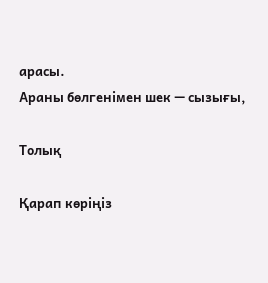арасы.
Араны бөлгенімен шек — сызығы,

Толық

Қарап көріңіз